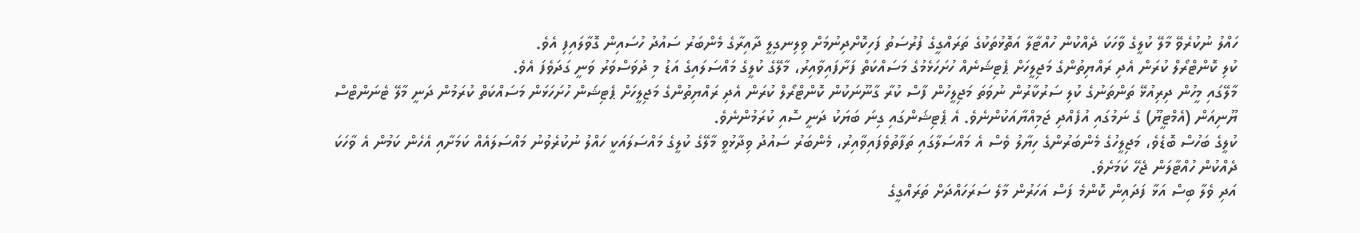ހައްލު ނުކުރެވޭ މާލޭ ކުލީގެ ވާހަކަ ދެއްކުން ހުއްޓާލާ އަތޮޅުތަކުގެ ތަރައްގީގެ ފުރުސަތު ފަހިކޮށްދިނުމަށް ވިލިނގިލީ ދާއިރާގެ މެންބަރު ސައުދު ހުސައިން ގޮވާލައިފި އެވެ.
ކުލި ކޮންޓްރޯލް ކުރަން އެދި ރައްޔިތުންގެ މަޖިލީހަށް ޕެޓިޝަނެއް ހުށަހަޅެމުގެ މަސައްކަތް ފަށާފައިވާއިރު، މާލޭގެ ކުލީގެ މައްސަލައިގެ އަޑު މި ދުވަސްވަރު ވަނީ ގަދަވެފަ އެވެ.
މާލޭގައި މީހުން ދިރިއުޅޭ ތަންތަނުގެ ކުލި ސަރުކާރުން ނުވަތަ މަޖިލީހުން ފާސް ކުރާ ގާނޫނަކުން ކޮންޓްރޯލް ކުރަން އެދި ރައްޔިތުންގެ މަޖިލީހަށް ޕެޓިޝަން ހުށަހަޅަން މަސައްކަތް ކުރަމުން ދަނީ މާލޭ ޓެނަންޓްސް ޔޫނިއަން (އެމްޓީޔޫ) ގެ ނަމުގައި އުފެއްދި ޖަމިއްޔާއަކުންނެވެ. އެ ޕެޓިޝަންގައި ގިނަ ބަޔަކު ދަނީ ސޮއި ކުރަމުންނެވެ.
ކުލީގެ ބަހުސް ބޮޑެވެ، މަޖިލީހުގެ މެންބަރުންގެ ހިޔާލު ވެސް އެ މައްސަލާގައި ތަފާތުވެފައިވާއިރު، މެންބަރު ސައުދު ވިދާޅުވީ މާލޭގެ ކުލީގެ މައްސަލައަކީ ހައްލު ނުކުރެވުނު މައްސަލައެއް ކަމަށާއި އެހެން ކަމުން އެ ވާހަކަ ދެއްކުން ހުއްޓާލަން ޖެހޭ ކަމަށެވެ.
އަދި ވެލާ ބިސް އަޅާ ފަދައިން ކޮންމެ ފަސް އަހަރުން މާލެ ސަރަހައްދަށް ތަރައްގީގެ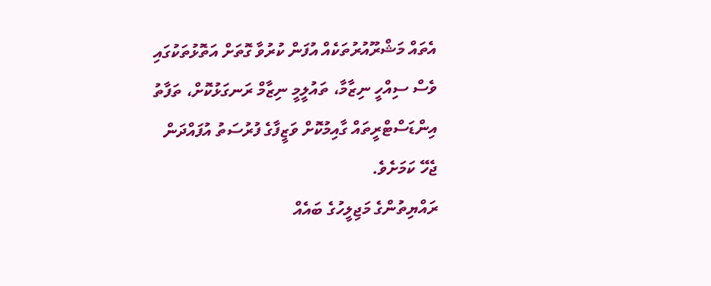އެތައް މަޝްރޫއުރުތަކެއް އުފަން ކުރުވާ ގޮތަށް އަތޮޅުތަކުގައި ވެސް ސިއްހީ ނިޒާމާ، ތައުލީމީ ނިޒާމް ރަނގަޅުކޮށް، ތަފާތު އިންޑަސްޓްރީތައް ގާއިމުކޮށް ވަޒީފާގެ ފުރުސަތު އުފައްދަން ޖެހޭ ކަމަށެވެ.
ރައްޔިތުންގެ މަޖިލީހުގެ ބައެއް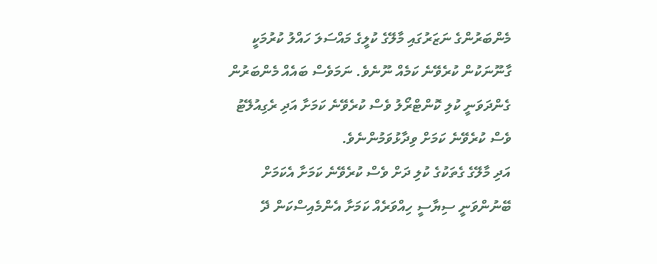މެންބަރުންގެ ނަޒަރުގައި މާލޭގެ ކުލީގެ މައްސަލަ ހައްލު ކުރުމަކީ ގާނޫނަކުން ކުރެވޭނެ ކަމެއް ނޫނެވެ. ނަމަވެސް ބައެއް މެންބަރުން ގެންދަވަނީ ކުލި ކޮންޓްރޯލު ވެސް ކުރެވޭނެ ކަމަށާ އަދި ރެގިއުލޭޓު ވެސް ކުރެވޭނެ ކަމަށް ވިދާޅުވަމުންނެވެ.
އަދި މާލޭގެ ގެތަކުގެ ކުލި ދަށް ވެސް ކުރެވޭނެ ކަމަށާ އެކަމަށް ބޭނުންވަނީ ސިޔާސީ ހިއްވަރެއް ކަމަށާ އެންމެއިސްކަން ދޭ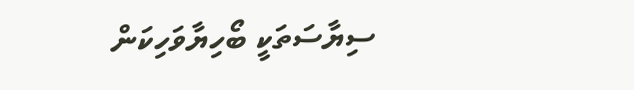ސިޔާސަތަކީ ބޯހިޔާވަހިކަން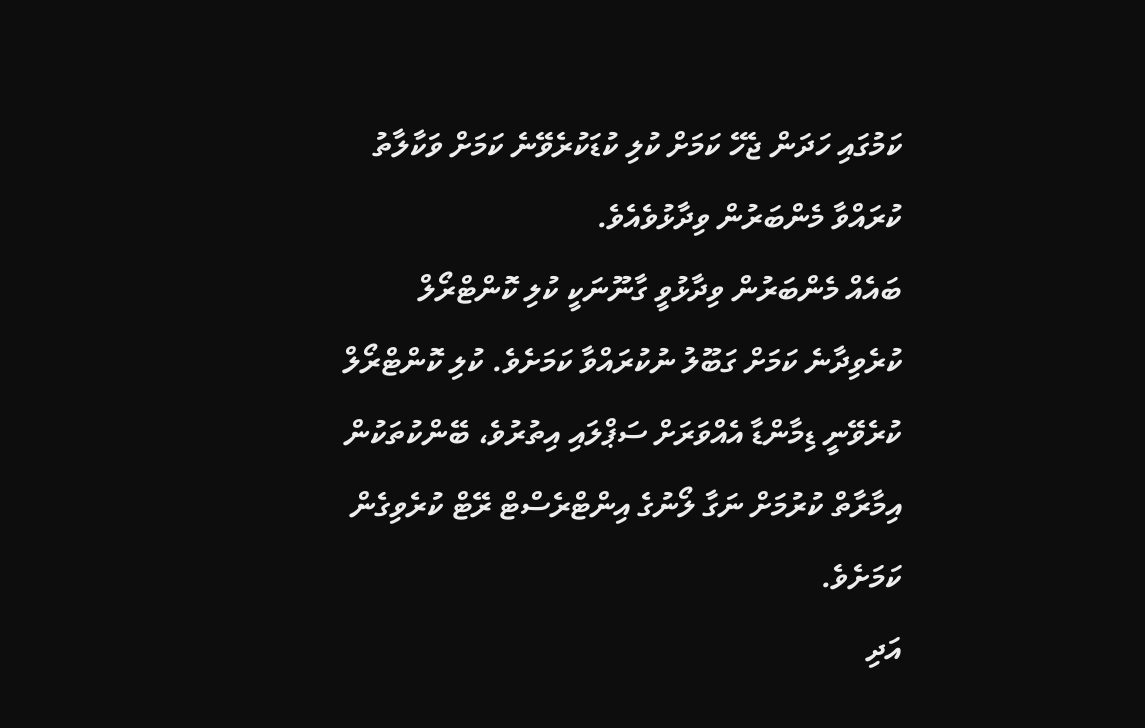ކަމުގައި ހަދަން ޖެހޭ ކަމަށް ކުލި ކުޑަކުރެވޭނެ ކަމަށް ވަކާލާތު ކުރައްވާ މެންބަރުން ވިދާޅުވެއެވެ.
ބައެއް މެންބަރުން ވިދާޅުވީ ގާނޫނަކީ ކުލި ކޮންޓްރޯލް ކުރެވިދާނެ ކަމަށް ގަބޫލު ނުކުރައްވާ ކަމަށެވެ. ކުލި ކޮންޓްރޯލް ކުރެވޭނީ ޑިމާންޑާ އެއްވަރަށް ސަޕްލައި އިތުރުވެ، ބޭންކުތަކުން އިމާރާތް ކުރުމަށް ނަގާ ލޯނުގެ އިންޓްރެސްޓް ރޭޓް ކުރެވިގެން ކަމަށެވެ.
އަދި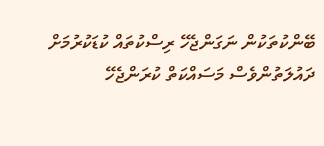ބޭންކުތަކުން ނަގަންޖެހޭ ރިސްކުތައް ކުޑަކުރުމަށް ދައުލަތުންވެސް މަސައްކަތް ކުރަންޖެހޭ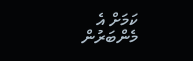ކަމަށް އެ މެންބަރުން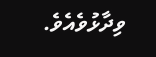ވިދާޅުވެއެވެ.